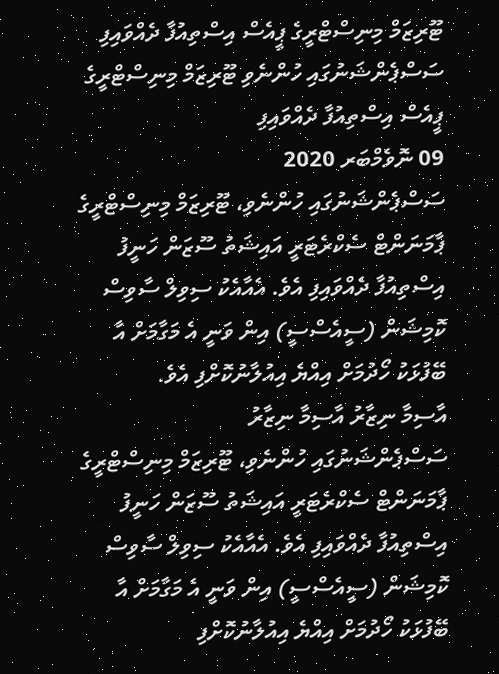ޓޫރިޒަމް މިނިސްޓްރީގެ ޕީއެސް އިސްތިއުފާ ދެއްވައިފި
ސަސްޕެންޝަނުގައި ހުންނެވި ޓޫރިޒަމް މިނިސްޓްރީގެ ޕީއެސް އިސްތިއުފާ ދެއްވައިފި
09 ނޮވެމްބަރ 2020
ސަސްޕެންޝަނުގައި ހުންނެވި، ޓޫރިޒަމް މިނިސްޓްރީގެ ޕާމަނަންޓް ސެކްރެޓަރީ އައިޝަތު ސޫޒަން ހަނީފު އިސްތިއުފާ ދެއްވައިފި އެވެ. އެއާއެކު ސިވިލް ސާވިސް ކޮމިޝަން (ސީއެސްސީ) އިން ވަނީ އެ މަގާމަށް އާ ބޭފުޅަކު ހޯދުމަށް އިއްޔެ އިއުލާނުކޮށްފި އެވެ.
އާސިމާ ނިޒާރު އާސިމާ ނިޒާރު
ސަސްޕެންޝަނުގައި ހުންނެވި، ޓޫރިޒަމް މިނިސްޓްރީގެ ޕާމަނަންޓް ސެކްރެޓަރީ އައިޝަތު ސޫޒަން ހަނީފު އިސްތިއުފާ ދެއްވައިފި އެވެ. އެއާއެކު ސިވިލް ސާވިސް ކޮމިޝަން (ސީއެސްސީ) އިން ވަނީ އެ މަގާމަށް އާ ބޭފުޅަކު ހޯދުމަށް އިއްޔެ އިއުލާނުކޮށްފި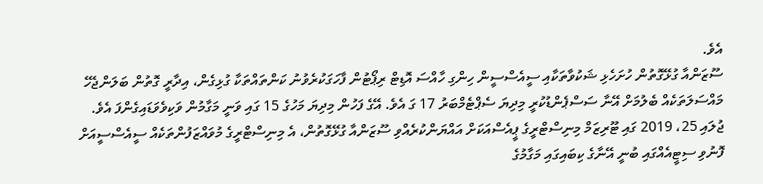އެވެ.
ސޫޒަންއާ ގުޅޭގޮތުން ހުށަހެޅި ޝަކުވާތަކާއި ސީއެސްސީން ހިންގި ހާއްސަ އޮޑިޓް ރިޕޯޓުން ފާހަގަކުރެވުނު ކަންތައްތަކާ ގުޅިގެން، އިދާރީ ގޮތުން ބަލަންޖެހޭ މައްސަލަތަކެއް ބެލުމަށް އޭނާ ސަސްޕެންޑުކުރީ މިދިޔަ ސެޕްޓެމްބަރު 17 ގަ އެވެ. އޭގެ ފަހުން މިދިޔަ މަހުގެ 15 ގައި ވަނީ މަގާމުން ވަކިވެވަޑައިގެންފަ އެވެ.
ޖުލައި 25، 2019 ގައި ޓޫރިޒަމް މިނިސްޓްރީގެ ޕީއެސްއަކަށް އައްޔަންކުރެއްވި ސޫޒަންއާ ގުޅޭގޮތުން، އެ މިނިސްޓްރީގެ މުވައްޒަފުންތަކެއް ސީއެސްސީއަށް ފޮނުވި ސިޓީއެއްގައި ބުނީ އޭނާގެ ކިބައިގައި މަގާމުގެ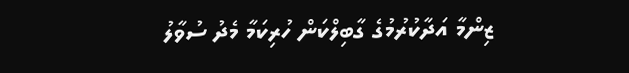ޒިންމާ އަދާކުރުމުގެ ގާބިލްކަން ހުރިކަމާ މެދު ސުވާލު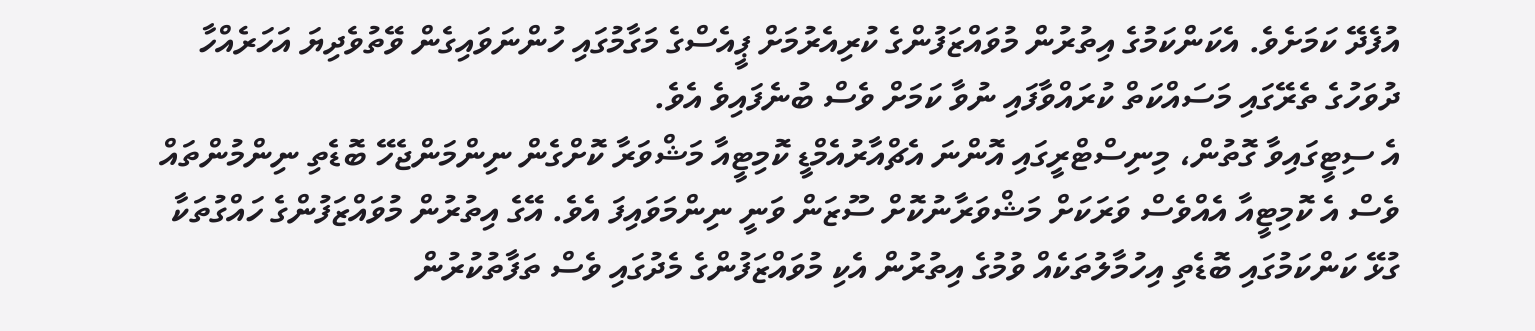އުފެދޭ ކަމަށެވެ. އެކަންކަމުގެ އިތުރުން މުވައްޒަފުންގެ ކުރިއެރުމަށް ޕީއެސްގެ މަގާމުގައި ހުންނަވައިގެން ވޭތުވެދިޔަ އަހަރެއްހާ ދުވަހުގެ ތެރޭގައި މަސައްކަތް ކުރައްވާފައި ނުވާ ކަމަށް ވެސް ބުނެފައިވެ އެވެ.
އެ ސިޓީގައިވާ ގޮތުން، މިނިސްޓްރީގައި އޮންނަ އެޗްއާރުއެމްޑީ ކޮމިޓީއާ މަޝްވަރާ ކޮށްގެން ނިންމަންޖެހޭ ބޮޑެތި ނިންމުންތައް ވެސް އެ ކޮމިޓީއާ އެއްވެސް ވަރަކަށް މަޝްވަރާނުކޮށް ސޫޒަން ވަނީ ނިންމަވައިފަ އެވެ. އޭގެ އިތުރުން މުވައްޒަފުންގެ ހައްގުތަކާ ގުޅޭ ކަންކަމުގައި ބޮޑެތި އިހުމާލުތަކެއް ވުމުގެ އިތުރުން އެކި މުވައްޒަފުންގެ މެދުގައި ވެސް ތަފާތުކުރުން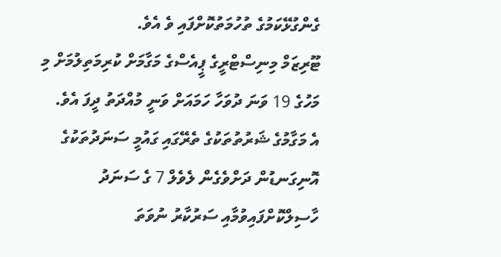ގެންގުޅޭކަމުގެ ތުހުމަތުކޮށްފައި ވެ އެވެ.
ޓޫރިޒަމް މިނިސްޓްރީގެ ޕީއެސްގެ މަގާމަށް ކުރިމަތިލުމަށް މި މަހުގެ 19 ވަނަ ދުވަހާ ހަމައަށް ވަނީ މުއްދަތު ދީފަ އެވެ.
އެ މަގާމުގެ ޝަރުތުތަކުގެ ތެރޭގައި ގައުމީ ސަނަދުތަކުގެ އޮނިގަނޑުން ދަށްވެގެން ލެވެލް 7 ގެ ސަނަދު ހާސިލްކޮށްފައިވުމާއި ސަރުކާރު ނުވަތަ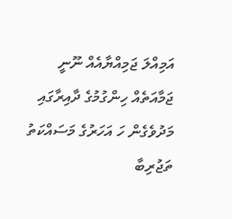އަމިއްލަ ޖަމިއްޔާއެއް ނޫނީ ޖަމާއަތެއް ހިންގުމުގެ ދާއިރާގައި މަދުވެގެން ހަ އަހަރުގެ މަސައްކަތު ތަޖުރިބާ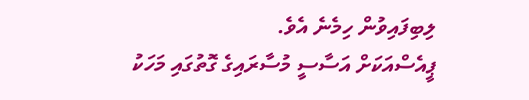ލިބިފައިވުން ހިމެނެ އެވެ.
ޕީއެސްއަކަށް އަސާސީ މުސާރައިގެ ގޮތުގައި މަހަކު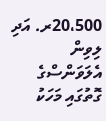20،500ރ. އަދި ލިވިން އެލަވަންސްގެ ގޮތުގައި މަހަކު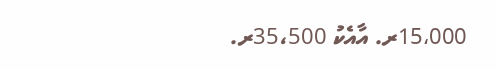15،000ރ. އާއެކު 35،500ރ.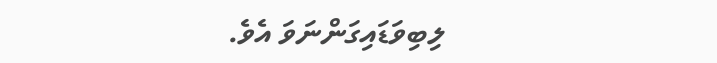ލިބިވަޑައިގަންނަވަ އެވެ.